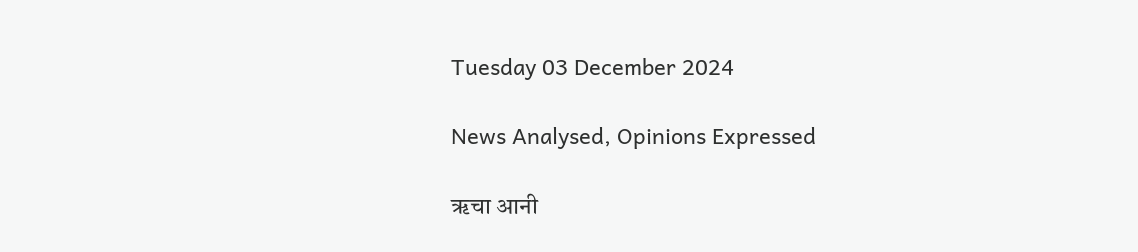Tuesday 03 December 2024

News Analysed, Opinions Expressed

ॠचा आनी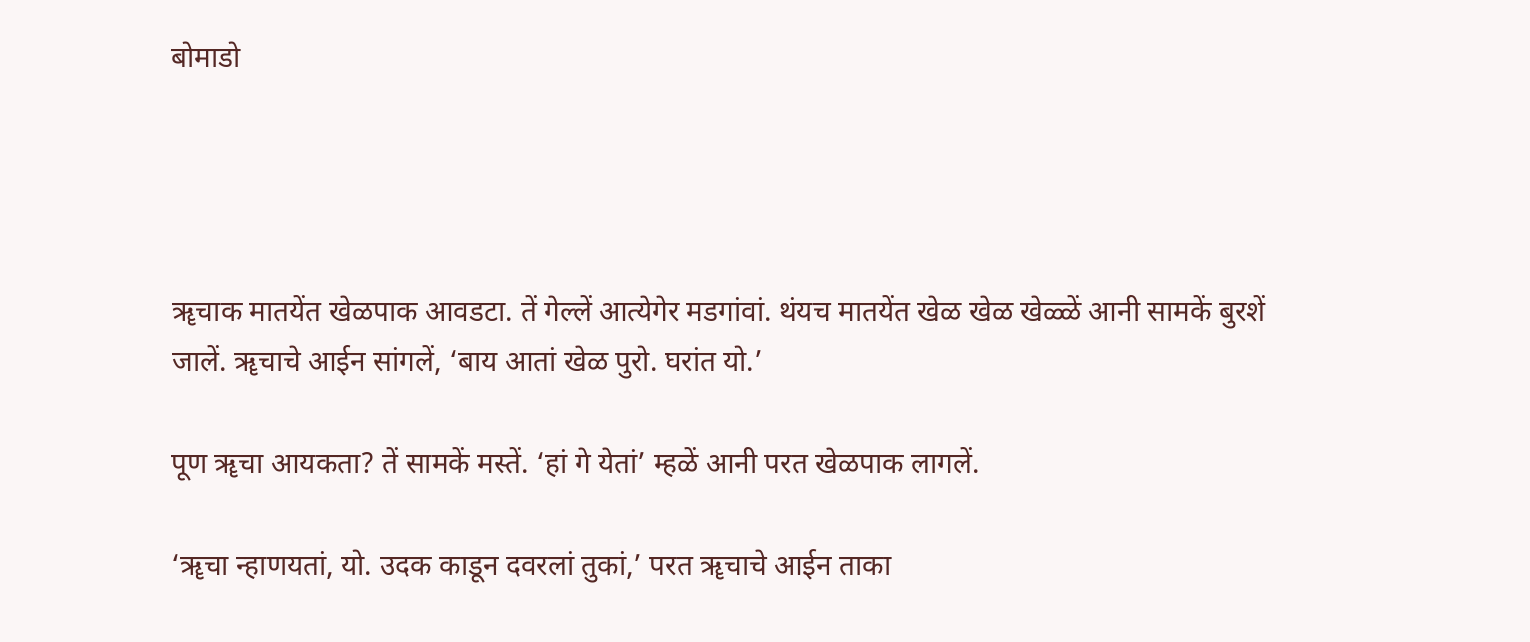बोमाडो




ॠचाक मातयेंत खेळपाक आवडटा. तें गेल्लें आत्येगेर मडगांवां. थंयच मातयेंत खेळ खेळ खेळ्ळें आनी सामकें बुरशें जालें. ॠचाचे आईन सांगलें, ‘बाय आतां खेळ पुरो. घरांत यो.’

पूण ॠचा आयकता? तें सामकें मस्तें. ‘हां गे येतां’ म्हळें आनी परत खेळपाक लागलें.

‘ॠचा न्हाणयतां, यो. उदक काडून दवरलां तुकां,’ परत ॠचाचे आईन ताका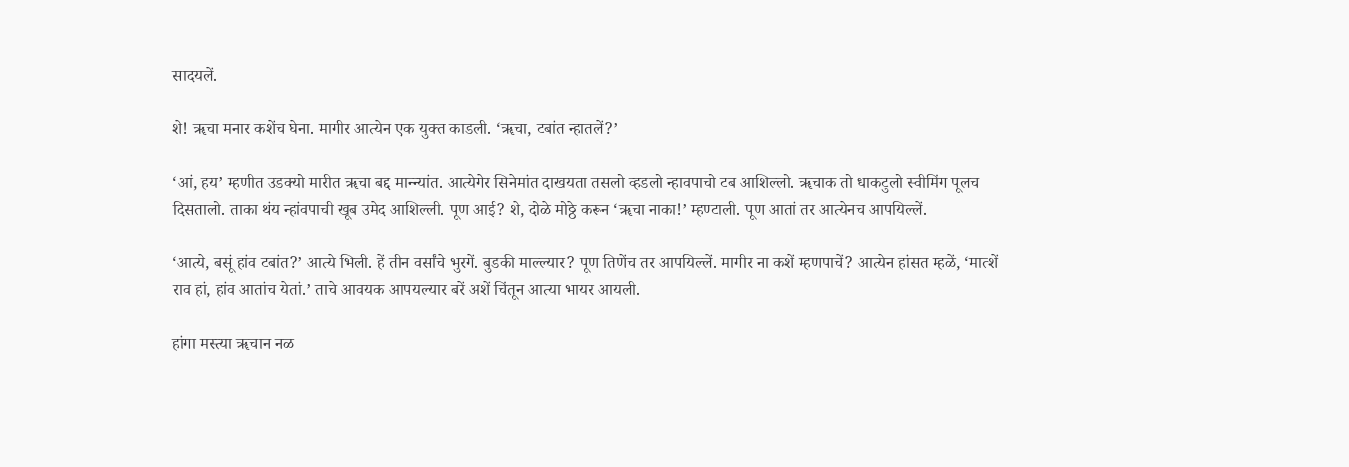सादयलें.

शे! ॠचा मनार कशेंच घेना. मागीर आत्येन एक युक्त काडली. ‘ॠचा, टबांत न्हातलें?’

‘आं, हय’ म्हणीत उडक्यो मारीत ॠचा बद्द मान्न्यांत. आत्येगेर सिनेमांत दाखयता तसलो व्हडलो न्हावपाचो टब आशिल्लो. ॠचाक तो धाकटुलो स्वीमिंग पूलच दिसतालो. ताका थंय न्हांवपाची खूब उमेद आशिल्ली. पूण आई? शे, दोळे मोठ्ठे करून ‘ॠचा नाका!’ म्हण्टाली. पूण आतां तर आत्येनच आपयिल्लें.

‘आत्ये, बसूं हांव टबांत?’ आत्ये भिली. हें तीन वर्सांचे भुरगें. बुडकी माल्ल्यार? पूण तिणेंच तर आपयिल्लें. मागीर ना कशें म्हणपाचें? आत्येन हांसत म्हळें, ‘मात्शें राव हां, हांव आतांच येतां.’ ताचे आवयक आपयल्यार बरें अशें चिंतून आत्या भायर आयली.

हांगा मस्त्या ॠचान नळ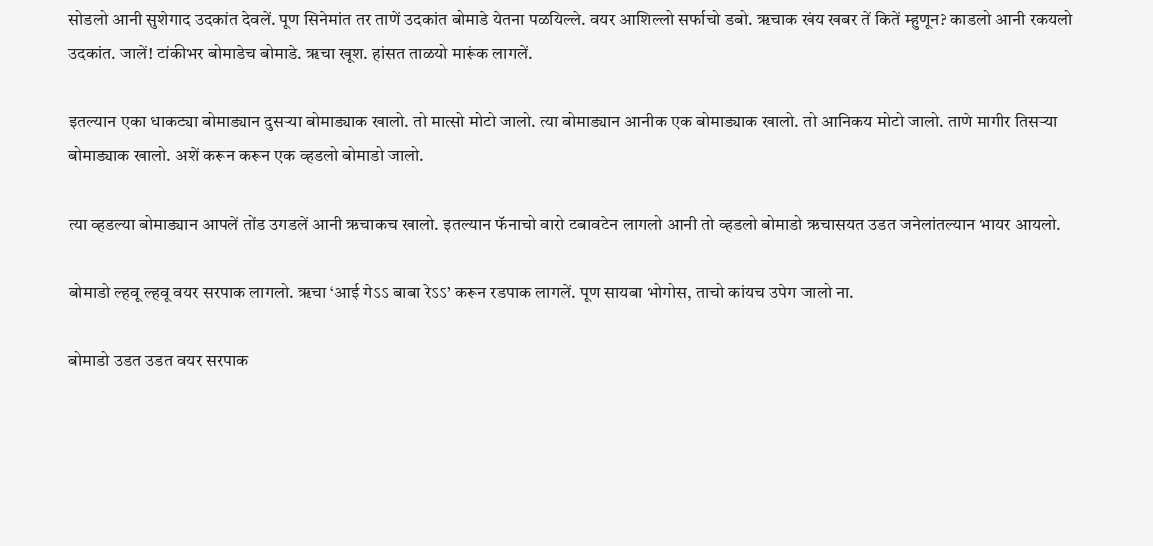सोडलो आनी सुशेगाद उदकांत देवलें. पूण सिनेमांत तर ताणें उदकांत बोमाडे येतना पळयिल्ले. वयर आशिल्लो सर्फाचो डबो. ॠचाक खंय खबर तें कितें म्हुणून? काडलो आनी रकयलो उदकांत. जालें! टांकीभर बोमाडेच बोमाडे. ॠचा खूश. हांसत ताळयो मारूंक लागलें.

इतल्यान एका धाकट्या बोमाड्यान दुसर्‍या बोमाड्याक खालो. तो मात्सो मोटो जालो. त्या बोमाड्यान आनीक एक बोमाड्याक खालो. तो आनिकय मोटो जालो. ताणे मागीर तिसर्‍या बोमाड्याक खालो. अशें करून करून एक व्हडलो बोमाडो जालो.

त्या व्हडल्या बोमाड्यान आपलें तोंड उगडलें आनी ऋचाकच खालो. इतल्यान फॅनाचो वारो टबावटेन लागलो आनी तो व्हडलो बोमाडो ऋचासयत उडत जनेलांतल्यान भायर आयलो.

बोमाडो ल्हवू ल्हवू वयर सरपाक लागलो. ॠचा ‘आई गेऽऽ बाबा रेऽऽ’ करून रडपाक लागलें. पूण सायबा भोगोस, ताचो कांयच उपेग जालो ना.

बोमाडो उडत उडत वयर सरपाक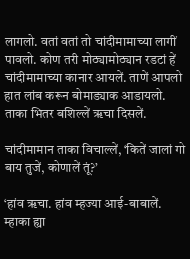लागलो. वतां वतां तो चांदीमामाच्या लागीं पावलो. कोण तरी मोठ्यामोठ्यान रडटां हें चांदीमामाच्या कानार आयलें. ताणें आपलो हात लांब करून बोमाड्याक आडायलो. ताका भितर बशिल्लें ॠचा दिसलें.

चांदीमामान ताका विचाल्लें, ‘कितें जालां गो बाय तुजें, कोणालें तूं?’

‘हांव ॠचा. हांव म्हज्या आई-बाबालें. म्हाका ह्या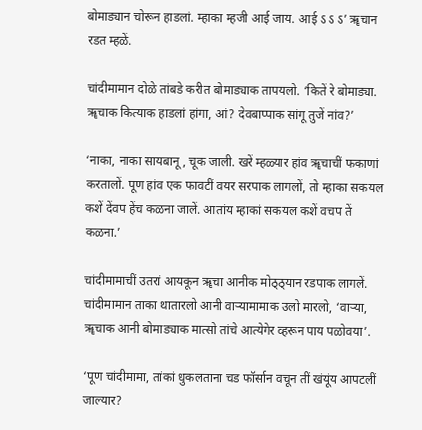बोमाड्यान चोरून हाडलां. म्हाका म्हजी आई जाय. आई ऽ ऽ ऽ’ ॠचान रडत म्हळें.

चांदीमामान दोळे तांबडे करीत बोमाड्याक तापयलो. ‘कितें रे बोमाड्या. ॠचाक कित्याक हाडलां हांगा, आं? देवबाप्पाक सांगू तुजें नांव?’

‘नाका, नाका सायबानू, चूक जाली. खरें म्हळ्यार हांव ॠचाचीं फकाणां करतालों. पूण हांव एक फावटीं वयर सरपाक लागलों, तो म्हाका सकयल कशें देंवप हेंच कळना जालें. आतांय म्हाकां सकयल कशें वचप तें कळना.’

चांदीमामाचीं उतरां आयकून ॠचा आनीक मोठ्ठ्यान रडपाक लागलें. चांदीमामान ताका थातारलो आनी वार्‍यामामाक उलो मारलो, ‘वार्‍या, ॠचाक आनी बोमाड्याक मात्सो तांचे आत्येगेर व्हरून पाय पळोवया’.

‘पूण चांदीमामा, तांकां धुकलताना चड फॉर्सान वचून तीं खंयूंय आपटलीं जाल्यार?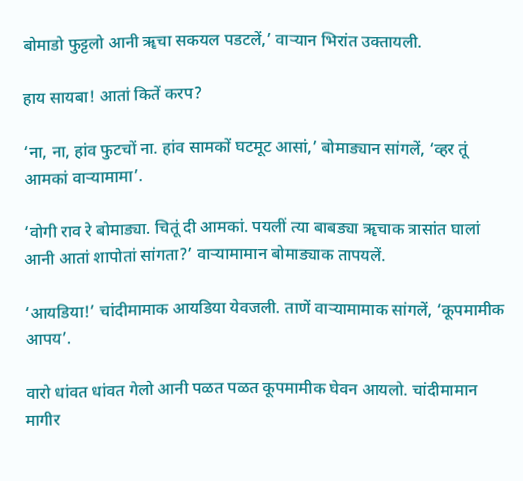बोमाडो फुट्टलो आनी ॠचा सकयल पडटलें,’ वार्‍यान भिरांत उक्तायली.

हाय सायबा! आतां कितें करप?

‘ना, ना, हांव फुटचों ना. हांव सामकों घटमूट आसां,’ बोमाड्यान सांगलें, ‘व्हर तूं आमकां वार्‍यामामा’.

‘वोगी राव रे बोमाड्या. चितूं दी आमकां. पयलीं त्या बाबड्या ॠचाक त्रासांत घालां आनी आतां शापोतां सांगता?’ वार्‍यामामान बोमाड्याक तापयलें.

‘आयडिया!’ चांदीमामाक आयडिया येवजली. ताणें वार्‍यामामाक सांगलें, ‘कूपमामीक आपय’.

वारो धांवत धांवत गेलो आनी पळत पळत कूपमामीक घेवन आयलो. चांदीमामान मागीर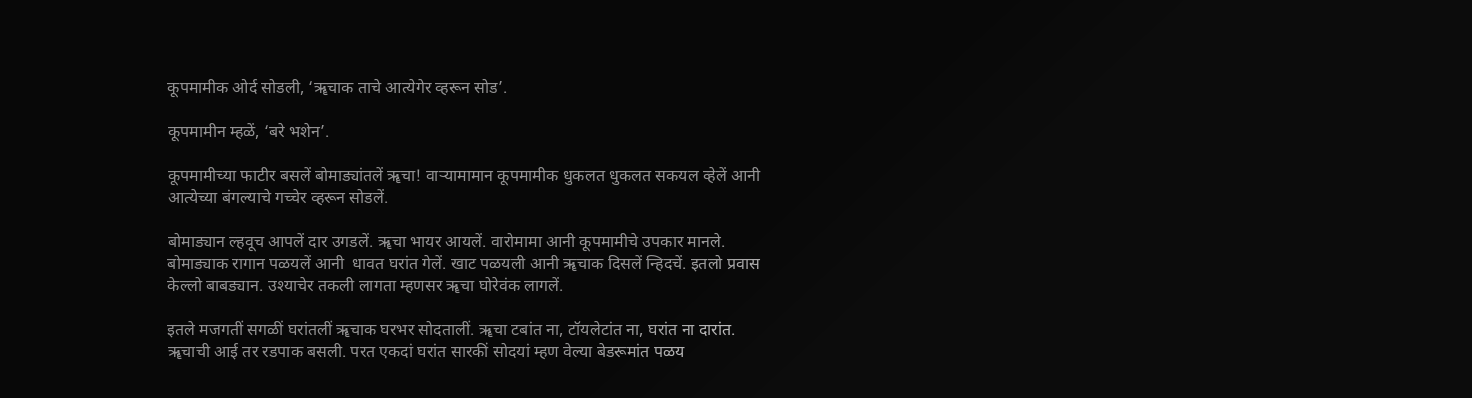कूपमामीक ओर्द सोडली, ‘ॠचाक ताचे आत्येगेर व्हरून सोड’.

कूपमामीन म्हळें, ‘बरे भशेन’.

कूपमामीच्या फाटीर बसलें बोमाड्यांतलें ॠचा! वार्‍यामामान कूपमामीक धुकलत धुकलत सकयल व्हेलें आनी आत्येच्या बंगल्याचे गच्चेर व्हरून सोडलें.

बोमाड्यान ल्हवूच आपलें दार उगडलें. ॠचा भायर आयलें. वारोमामा आनी कूपमामीचे उपकार मानले. बोमाड्याक रागान पळयलें आनी  धावत घरांत गेलें. खाट पळयली आनी ॠचाक दिसलें न्हिदचें. इतलो प्रवास केल्लो बाबड्यान. उश्याचेर तकली लागता म्हणसर ॠचा घोरेवंक लागलें.

इतले मजगतीं सगळीं घरांतलीं ॠचाक घरभर सोदतालीं. ॠचा टबांत ना, टॉयलेटांत ना, घरांत ना दारांत. ॠचाची आई तर रडपाक बसली. परत एकदां घरांत सारकीं सोदयां म्हण वेल्या बेडरूमांत पळय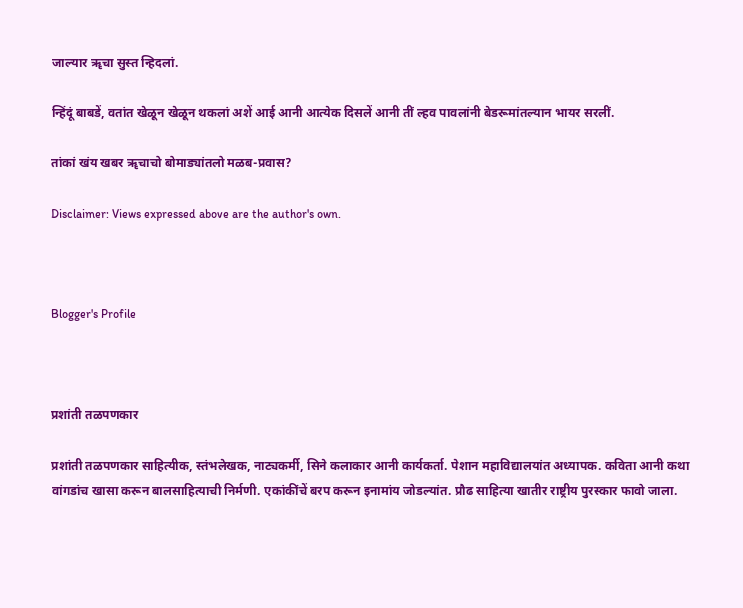जाल्यार ॠचा सुस्त न्हिदलां.

न्हिंदूं बाबडें, वतांत खेळून खेळून थकलां अशें आई आनी आत्येक दिसलें आनी तीं ल्हव पावलांनी बेडरूमांतल्यान भायर सरलीं.

तांकां खंय खबर ॠचाचो बोमाड्यांतलो मळब-प्रवास?

Disclaimer: Views expressed above are the author's own.



Blogger's Profile



प्रशांती तळपणकार

प्रशांती तळपणकार साहित्यीक, स्तंभलेखक, नाट्यकर्मी, सिने कलाकार आनी कार्यकर्ता. पेशान महाविद्यालयांत अध्यापक. कविता आनी कथा वांगडांच खासा करून बालसाहित्याची निर्मणी. एकांकींचें बरप करून इनामांय जोडल्यांत. प्रौढ साहित्या खातीर राष्ट्रीय पुरस्कार फावो जाला.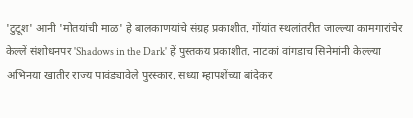'टुटूश' आनी 'मोतयांची माळ' हे बालकाणयांचे संग्रह प्रकाशीत. गोंयांत स्थलांतरीत जाल्ल्या कामगारांचेर केल्लें संशोधनपर 'Shadows in the Dark' हें पुस्तकय प्रकाशीत. नाटकां वांगडाच सिनेमांनी केल्ल्या अभिनया खातीर राज्य पावंड्यावेले पुरस्कार. सध्या म्हापशेंच्या बांदेकर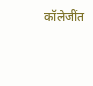कॉलेजींत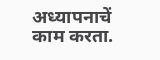अध्यापनाचें काम करता.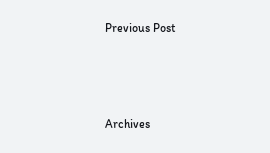Previous Post



Archives